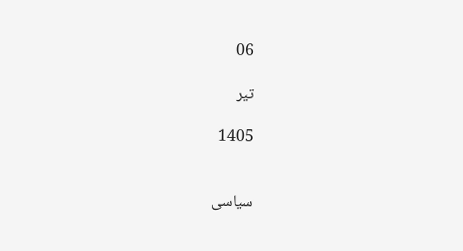06

تیر

1405


سیاسی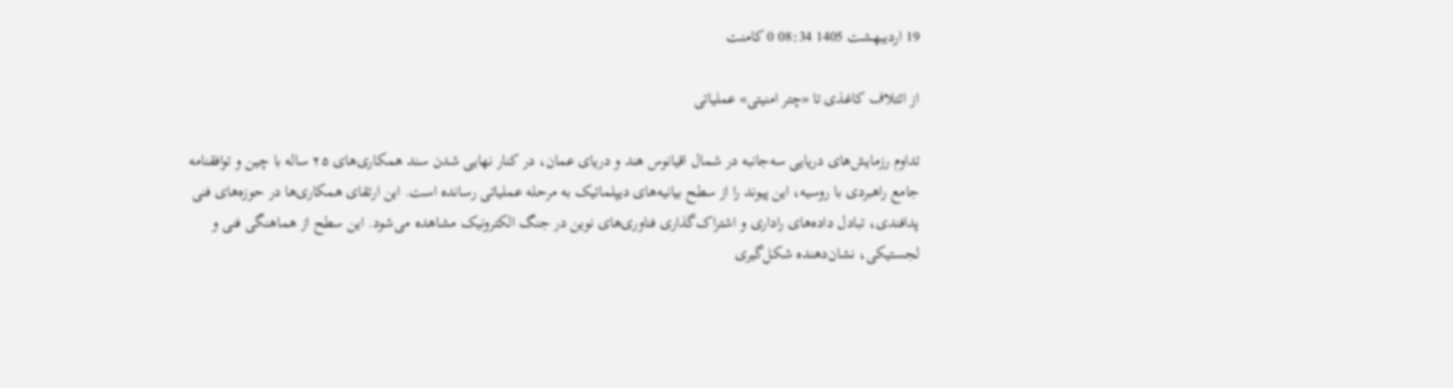19 اردیبهشت 1405 08:34 0 کامنت

از ائتلاف کاغذی تا «چتر امنیتی» عملیاتی

تداوم رزمایش‌های دریایی سه‌جانبه در شمال اقیانوس هند و دریای عمان، در کنار نهایی شدن سند همکاری‌های ۲۵ ساله با چین و توافقنامه جامع راهبردی با روسیه، این پیوند را از سطح بیانیه‌های دیپلماتیک به مرحله عملیاتی رسانده است. این ارتقای همکاری‌ها در حوزه‌های فنی پدافندی، تبادل داده‌های راداری و اشتراک‌گذاری فناوری‌های نوین در جنگ الکترونیک مشاهده می‌شود. این سطح از هماهنگی فنی و لجستیکی، نشان‌دهنده شکل‌گیری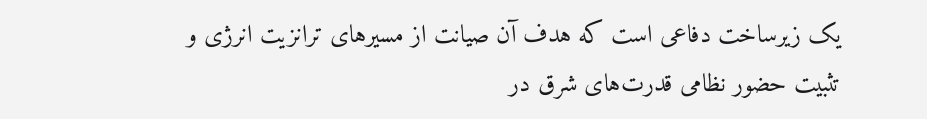یک زیرساخت دفاعی است که هدف آن صیانت از مسیرهای ترانزیت انرژی و تثبیت حضور نظامی قدرت‌های شرق در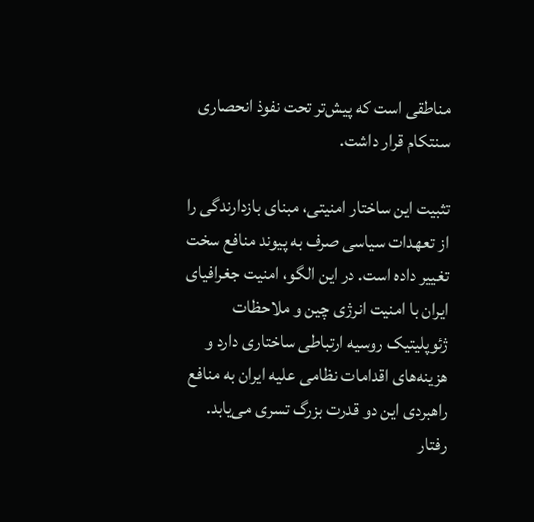مناطقی است که پیش‌تر تحت نفوذ انحصاری سنتکام قرار داشت.

تثبیت این ساختار امنیتی، مبنای بازدارندگی را از تعهدات سیاسی صرف به پیوند منافع سخت تغییر داده است. در این الگو، امنیت جغرافیای ایران با امنیت انرژی چین و ملاحظات ژئوپلیتیک روسیه ارتباطی ساختاری دارد و هزینه‌های اقدامات نظامی علیه ایران به منافع راهبردی این دو قدرت بزرگ تسری می‌یابد. رفتار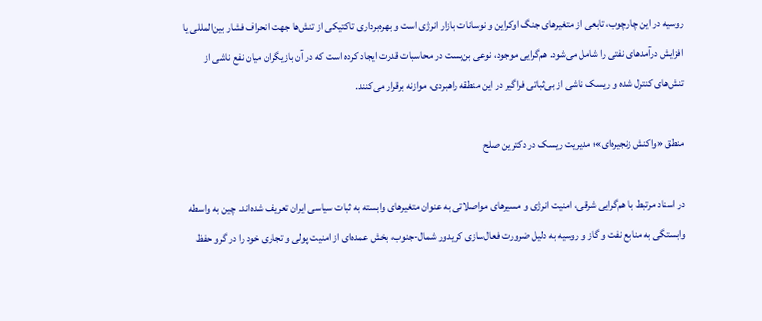روسیه در این چارچوب، تابعی از متغیرهای جنگ اوکراین و نوسانات بازار انرژی است و بهره‌برداری تاکتیکی از تنش‌ها جهت انحراف فشار بین‌المللی یا افزایش درآمدهای نفتی را شامل می‌شود. هم‌گرایی موجود، نوعی بن‌بست در محاسبات قدرت ایجاد کرده است که در آن بازیگران میان نفع ناشی از تنش‌های کنترل شده و ریسک ناشی از بی‌ثباتی فراگیر در این منطقه راهبردی، موازنه برقرار می‌کنند.

منطق «واکنش زنجیره‌ای»؛ مدیریت ریسک در دکترین صلح

در اسناد مرتبط با هم‌گرایی شرقی، امنیت انرژی و مسیرهای مواصلاتی به عنوان متغیرهای وابسته به ثبات سیاسی ایران تعریف شده‌اند. چین به واسطه وابستگی به منابع نفت و گاز و روسیه به دلیل ضرورت فعال‌سازی کریدور شمال-جنوب، بخش عمده‌ای از امنیت پولی و تجاری خود را در گرو حفظ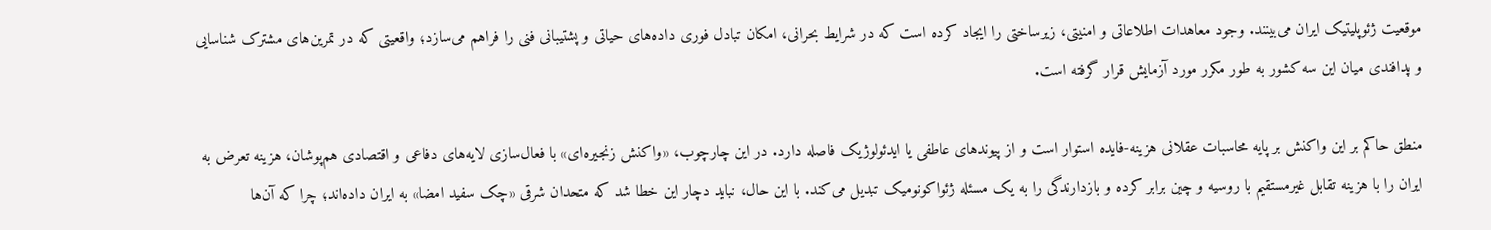موقعیت ژئوپلیتیک ایران می‌بینند. وجود معاهدات اطلاعاتی و امنیتی، زیرساختی را ایجاد کرده است که در شرایط بحرانی، امکان تبادل فوری داده‌های حیاتی و پشتیبانی فنی را فراهم می‌سازد؛ واقعیتی که در تمرین‌های مشترک شناسایی و پدافندی میان این سه کشور به طور مکرر مورد آزمایش قرار گرفته است.

منطق حاکم بر این واکنش بر پایه محاسبات عقلانی هزینه-فایده استوار است و از پیوندهای عاطفی یا ایدئولوژیک فاصله دارد. در این چارچوب، «واکنش زنجیره‌ای» با فعال‌سازی لایه‌های دفاعی و اقتصادی هم‌پوشان، هزینه تعرض به ایران را با هزینه تقابل غیرمستقیم با روسیه و چین برابر کرده و بازدارندگی را به یک مسئله ژئواکونومیک تبدیل می‌کند. با این حال، نباید دچار این خطا شد که متحدان شرقی «چک سفید امضا» به ایران داده‌اند؛ چرا که آن‌ها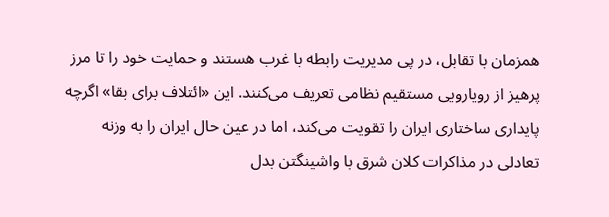همزمان با تقابل، در پی مدیریت رابطه با غرب هستند و حمایت خود را تا مرز پرهیز از رویارویی مستقیم نظامی تعریف می‌کنند. این «ائتلاف برای بقا» اگرچه پایداری ساختاری ایران را تقویت می‌کند، اما در عین حال ایران را به وزنه تعادلی در مذاکرات کلان شرق با واشینگتن بدل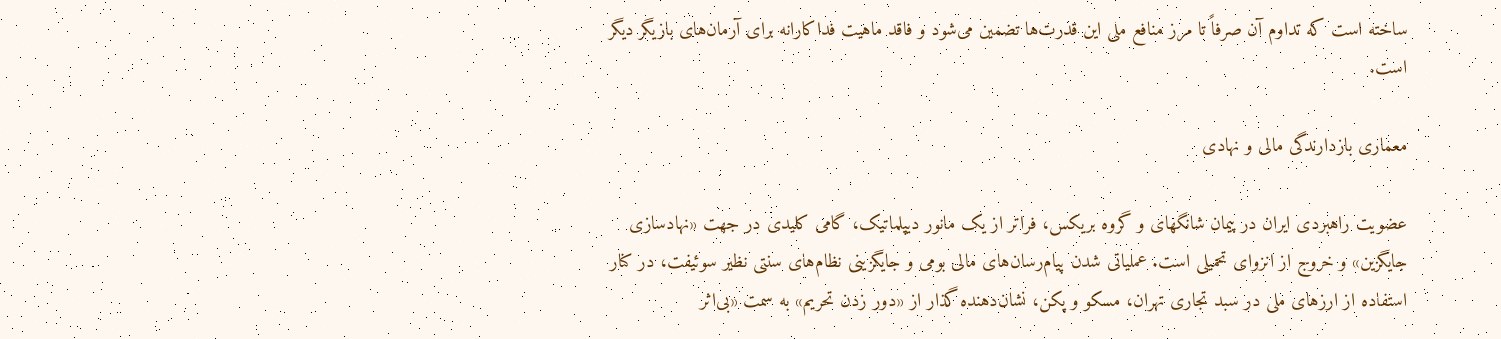ساخته است که تداوم آن صرفاً تا مرز منافع ملی این قدرت‌ها تضمین می‌شود و فاقد ماهیت فداکارانه برای آرمان‌های بازیگر دیگر است.

معماری بازدارندگی مالی و نهادی

عضویت راهبردی ایران در پیمان شانگهای و گروه بریکس، فراتر از یک مانور دیپلماتیک، گامی کلیدی در جهت «نهادسازی جایگزین» و خروج از انزوای تحمیلی است. عملیاتی شدن پیام‌رسان‌های مالی بومی و جایگزینی نظام‌های سنتی نظیر سوئیفت، در کنار استفاده از ارزهای ملی در سبد تجاری تهران، مسکو و پکن، نشان‌دهنده گذار از «دور زدن تحریم» به سمت «بی‌اثر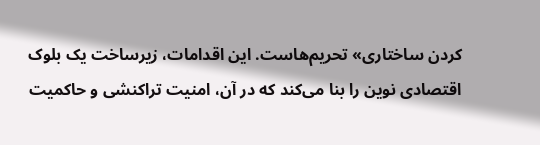کردن ساختاری» تحریم‌هاست. این اقدامات، زیرساخت یک بلوک اقتصادی نوین را بنا می‌کند که در آن، امنیت تراکنشی و حاکمیت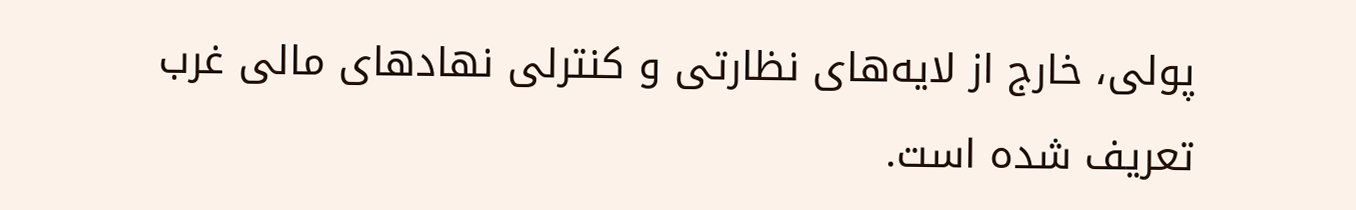پولی، خارج از لایه‌های نظارتی و کنترلی نهادهای مالی غرب تعریف شده است.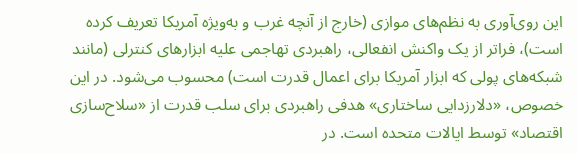این روی‌آوری به نظم‌های موازی (خارج از آنچه غرب و به‌ویژه آمریکا تعریف کرده است)، فراتر از یک واکنش انفعالی، راهبردی تهاجمی علیه ابزارهای کنترلی (مانند شبکه‌های پولی که ابزار آمریکا برای اعمال قدرت است) محسوب می‌شود. در این خصوص، «دلارزدایی ساختاری» هدفی راهبردی برای سلب قدرت از «سلاح‌سازی اقتصاد» توسط ایالات متحده است. در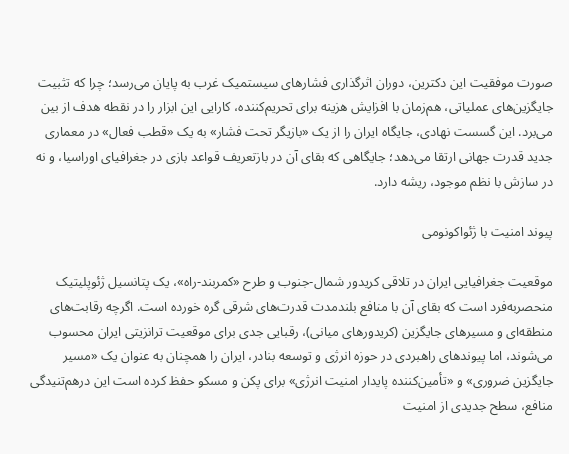صورت موفقیت این دکترین، دوران اثرگذاری فشارهای سیستمیک غرب به پایان می‌رسد؛ چرا که تثبیت جایگزین‌های عملیاتی، هم‌زمان با افزایش هزینه‌ برای تحریم‌کننده، کارایی این ابزار را در نقطه هدف از بین می‌برد. این گسست نهادی، جایگاه ایران را از یک «بازیگر تحت فشار» به یک «قطب فعال» در معماری جدید قدرت جهانی ارتقا می‌دهد؛ جایگاهی که بقای آن در بازتعریف قواعد بازی در جغرافیای اوراسیا، و نه در سازش با نظم موجود، ریشه دارد.

پیوند امنیت با ژئواکونومی

موقعیت جغرافیایی ایران در تلاقی کریدور شمال-جنوب و طرح «کمربند-راه»، یک پتانسیل ژئوپلیتیک منحصربه‌فرد است که بقای آن با منافع بلندمدت قدرت‌های شرقی گره خورده است. اگرچه رقابت‌های منطقه‌ای و مسیرهای جایگزین (کریدورهای میانی)، رقبایی جدی برای موقعیت ترانزیتی ایران محسوب می‌شوند، اما پیوندهای راهبردی در حوزه‌ انرژی و توسعه بنادر، ایران را همچنان به عنوان یک «مسیر جایگزین ضروری» و «تأمین‌کننده پایدار امنیت انرژی» برای پکن و مسکو حفظ کرده است این درهم‌تنیدگی منافع، سطح جدیدی از امنیت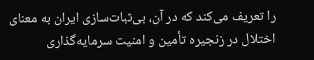را تعریف می‌کند که در آن، بی‌ثبات‌سازی ایران به معنای اختلال در زنجیره تأمین و امنیت سرمایه‌گذاری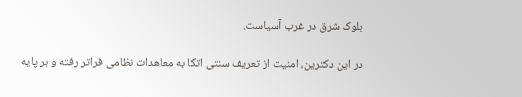بلوک شرق در غرب آسیاست.

در این دکترین، امنیت از تعریف سنتی اتکا به معاهدات نظامی فراتر رفته و بر پایه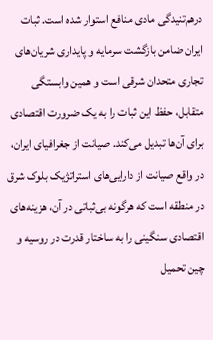درهم‌تنیدگی مادی منافع استوار شده است. ثبات ایران ضامن بازگشت سرمایه و پایداری شریان‌های تجاری متحدان شرقی است و همین وابستگی متقابل، حفظ این ثبات را به یک ضرورت اقتصادی برای آن‌ها تبدیل می‌کند. صیانت از جغرافیای ایران، در واقع صیانت از دارایی‌های استراتژیک بلوک شرق در منطقه است که هرگونه بی‌ثباتی در آن، هزینه‌های اقتصادی سنگینی را به ساختار قدرت در روسیه و چین تحمیل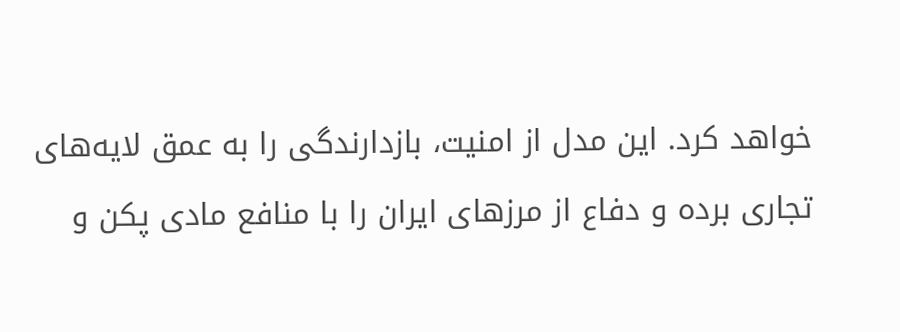خواهد کرد. این مدل از امنیت، بازدارندگی را به عمق لایه‌های تجاری برده و دفاع از مرزهای ایران را با منافع مادی پکن و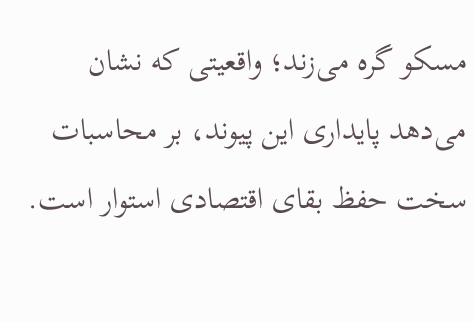مسکو گره می‌زند؛ واقعیتی که نشان می‌دهد پایداری این پیوند، بر محاسبات سخت حفظ بقای اقتصادی استوار است.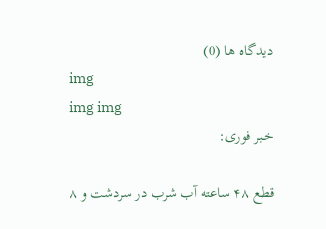دیدگاه ها (0)
img
img img
خـبر فوری:

قطع ۴۸ ساعته آب شرب در سردشت و ۸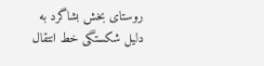روستای بخش بشاگرد به دلیل شکستگی خط انتقال